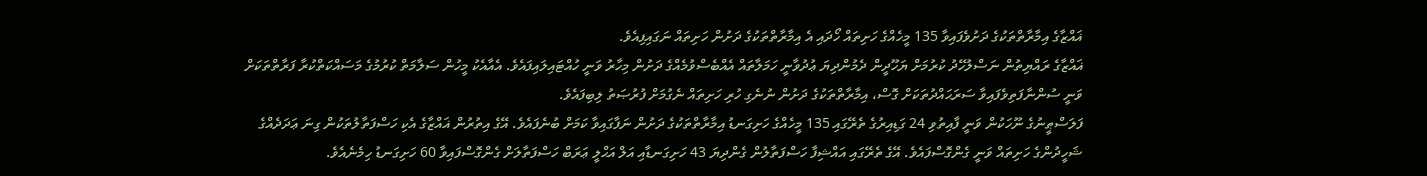ޣައްޒާގެ އިމާރާތްތަކުގެ ދަށުވެފައިވާ 135 މީހެއްގެ ހަށިތައް ހޯދައި އެ އިމާރާތްތަކުގެ ދަށުން ހަށިތައް ނަގައިފިއެވެ.
ޣައްޒާގެ ރައްޔިތުން ނަސްލުހޭދު ކުރުމަށް ޔަހޫދީން ދެމުންދިޔަ ޢުދުވާނީ ހަމަލާތައް އެއްބެސްވުމެއްގެ ދަށުން މިހާރު ވަނީ ހުއްޓައިލައިފައެވެ. އެއާއެކު މީހުން ސަލާމަތް ކުރުމުގެ މަސައްކަތްކުރާ ފަރާތްތަކަށް ވަނީ ސުންނާފަތިވެފައިވާ ސަރަޙައްދުތަކަށް ގޮސް، އިމާރާތްތަކުގެ ދަށުން ނުނެގި ހުރި ހަށިތައް ނެގުމަށް ފުރުޞަތު ލިބިފައެވެ.
ފަލަސްޠީނުގެ ނޫހަކުން ވަނީ ފާއިތުވި 24 ގަޑިއިރުގެ ތެރޭގައި 135 މީހެއްގެ ހަށިގަނޑު އިމާރާތްތަކުގެ ދަށުން ނަފާގައިވާ ކަމަށް ބުނެފައެވެ. އޭގެ އިތުރުން ޣައްޒާގެ އެކި ހަސްފަތާލުތަކުން ގިނަ ޢަދަދެއްގެ ޝަހީދުންގެ ހަށިތައް ވަނީ ގެންގޮސްފައެވެ. އޭގެ ތެރޭގައި އައްޝިފާ ހަސްފަތާލުން ގެންދިޔަ 43 ހަށިގަނޑާއި އަލް އަޙްލީ ޢަރަބް ހަސްފަތާލަށް ގެންގޮސްފައިވާ 60 ހަށިގަނޑު ހިމެނެއެވެ.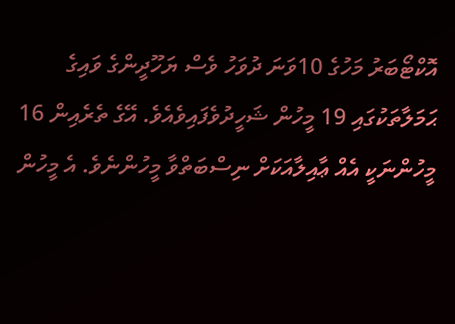އޮކްޓޯބަރު މަހުގެ 10ވަނަ ދުވަހު ވެސް ޔަހޫދީންގެ ވައިގެ ޙަމަލާތަކުގައި 19 މީހުން ޝަހީދުވެފައިވެއެވެ. އޭގެ ތެރެއިން 16 މީހުންނަކީ އެއް ޢާއިލާއަކަށް ނިސްބަތްވާ މީހުންނެވެ. އެ މީހުން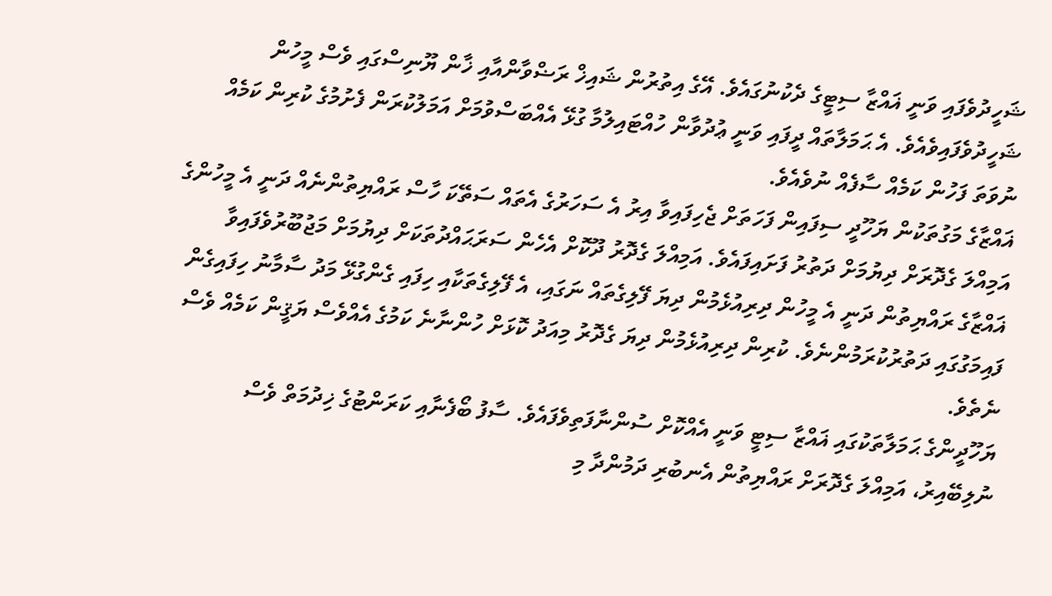ޝަހީދުވެފައި ވަނީ ޣައްޒާ ސިޓީގެ ދެކުނުގައެވެ. އޭގެ އިތުރުން ޝައިޚް ރަޟްވާންއާއި ޚާން ޔޫނިސްގައި ވެސް މީހުން ޝަހީދުވެފައިވެއެވެ. އެ ޙަމަލާތައް ދީފައި ވަނީ ޢުދުވާން ހުއްޓައިލުމާ ގުޅޭ އެއްބަސްވުމަށް އަމަލުކުރަން ފެށުމުގެ ކުރިން ކަމެއް ނުވަތަ ފަހުން ކަމެއް ސާފެއް ނުވެއެވެ.
ޣައްޒާގެ މަގުތަކުން ޔަހޫދީ ސިފައިން ފަހަތަށް ޖެހިފައިވާ އިރު އެ ސަހަރުގެ އެތައް ސަތޭކަ ހާސް ރައްޔިތުންނެއް ދަނީ އެ މީހުންގެ އަމިއްލަ ގެދޮރަށް ދިޔުމަށް ދަތުރު ފަށައިފައެވެ. އަމިއްލަ ގެދޮރު ދޫކޮށް އެހެން ސަރަޙައްދުތަކަށް ދިޔުމަށް މަޖުބޫރުވެފައިވާ ޣައްޒާގެ ރައްޔިތުން ދަނީ އެ މީހުން ދިރިއުޅެމުން ދިޔަ ފޭލިގެތައް ނަގައި، އެ ފޭލިގެތަކާއި ހިފައި ގެންގުޅޭ މަދު ސާމާނު ހިފައިގެން ފައިމަގުގައި ދަތުރުކުރަމުންނެވެ. ކުރިން ދިރިއުޅެމުން ދިޔަ ގެދޮރު މިއަދު ކޮޅަށް ހުންނާނެ ކަމުގެ އެއްވެސް ޔަޤީން ކަމެއް ވެސް ނެތެވެ.
ޔަހޫދީންގެ ޙަމަލާތަކުގައި ޣައްޒާ ސިޓީ ވަނީ އެއްކޮށް ސުންނާފަތިވެފައެވެ. ސާފު ބޯފެނާއި ކަރަންޓުގެ ޚިދުމަތް ވެސް ނުލިބޭއިރު، އަމިއްލަ ގެދޮރަށް ރައްޔިތުން އެނބުރި ދަމުންދާ މި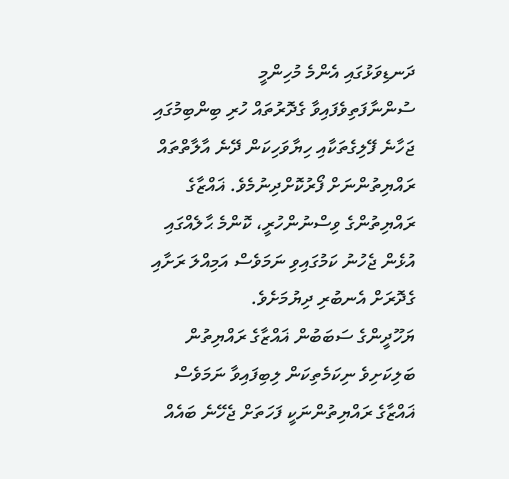ދަނޑިވަޅުގައި އެންމެ މުހިންމީ ސުންނާފަތިވެފައިވާ ގެދޮރުތައް ހުރި ބިންބިމުގައި ޖަހާނެ ފޭލިގެތަކާއި ހިޔާވަހިކަން ދޭނެ އާލާތްތައް ރައްޔިތުންނަށް ފޯރުކޮށްދިނުމެވެ. ޣައްޒާގެ ރައްޔިތުންގެ ވިސްނުންހުރީ، ކޮންމެ ޙާލެއްގައި އުޅެން ޖެހުނު ކަމުގައިވި ނަމަވެސް އަމިއްލަ ރަށާއި ގެދޮރަށް އެނބުރި ދިޔުމަށެވެ.
ޔަހޫދީންގެ ސަބަބުން ޣައްޒާގެ ރައްޔިތުން ބަލިކަށިވެ ނިކަމެތިކަން ލިބިފައިވާ ނަމަވެސް ޣައްޒާގެ ރައްޔިތުންނަކީ ފަހަތަށް ޖެހޭނެ ބައެއް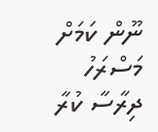ނޫން ކަމަށް މަސްރަހު ދިރާސާ ކުރާ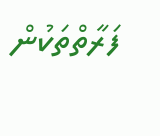ފަރާތްތަކުން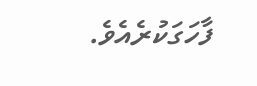ފާހަގަކުރެއެވެ.